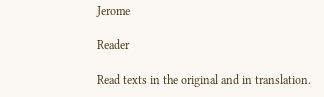Jerome

Reader

Read texts in the original and in translation.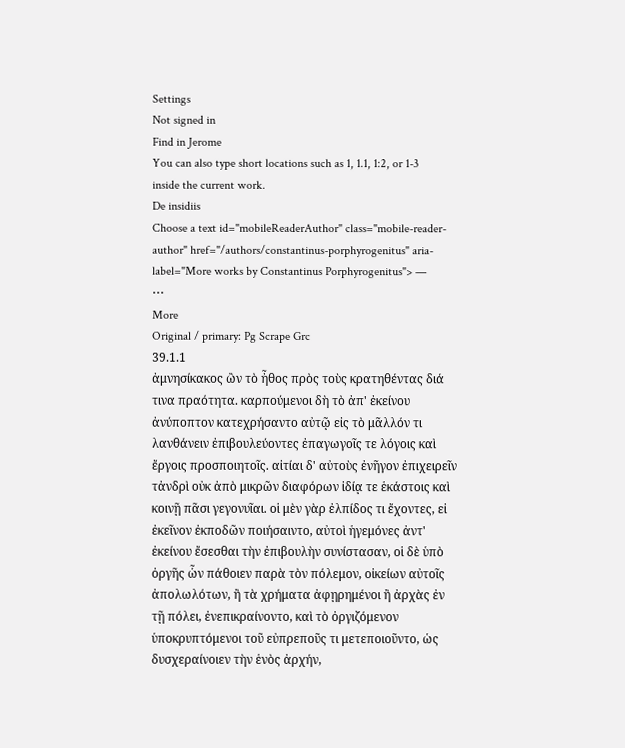Settings
Not signed in
Find in Jerome
You can also type short locations such as 1, 1.1, 1:2, or 1-3 inside the current work.
De insidiis
Choose a text id="mobileReaderAuthor" class="mobile-reader-author" href="/authors/constantinus-porphyrogenitus" aria-label="More works by Constantinus Porphyrogenitus"> —
⋯
More
Original / primary: Pg Scrape Grc
39.1.1
ἀμνησίκακος ὢν τὸ ἦθος πρὸς τοὺς κρατηθέντας διά τινα πραότητα. καρπούμενοι δὴ τὸ ἀπ' ἐκείνου ἀνύποπτον κατεχρήσαντο αὐτῷ εἰς τὸ μᾶλλόν τι λανθάνειν ἐπιβουλεύοντες ἐπαγωγοῖς τε λόγοις καὶ ἔργοις προσποιητοῖς. αἰτίαι δ' αὐτοὺς ἐνῆγον ἐπιχειρεῖν τἀνδρὶ οὐκ ἀπὸ μικρῶν διαφόρων ἰδίᾳ τε ἑκάστοις καὶ κοινῇ πᾶσι γεγονυῖαι. οἱ μὲν γὰρ ἐλπίδος τι ἔχοντες, εἰ ἐκεῖνον ἐκποδῶν ποιήσαιντο, αὐτοὶ ἡγεμόνες ἀντ' ἐκείνου ἔσεσθαι τὴν ἐπιβουλὴν συνίστασαν, οἱ δὲ ὑπὸ ὀργῆς ὧν πάθοιεν παρὰ τὸν πόλεμον, οἰκείων αὐτοῖς ἀπολωλότων, ἢ τὰ χρήματα ἀφῃρημένοι ἢ ἀρχὰς ἐν τῇ πόλει, ἐνεπικραίνοντο, καὶ τὸ ὀργιζόμενον ὑποκρυπτόμενοι τοῦ εὐπρεποῦς τι μετεποιοῦντο, ὡς δυσχεραίνοιεν τὴν ἑνὸς ἀρχήν,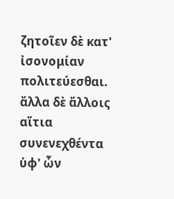ζητοῖεν δὲ κατ' ἰσονομίαν πολιτεύεσθαι. ἄλλα δὲ ἄλλοις αἴτια συνενεχθέντα ὑφ' ὧν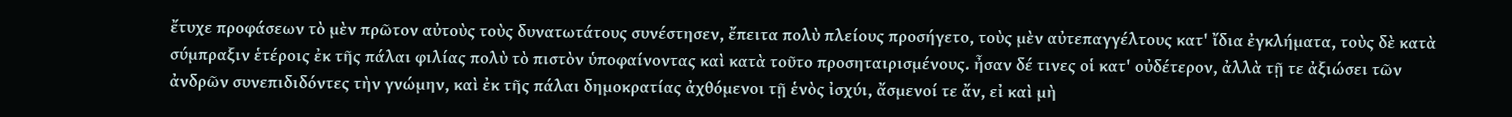ἔτυχε προφάσεων τὸ μὲν πρῶτον αὐτοὺς τοὺς δυνατωτάτους συνέστησεν, ἔπειτα πολὺ πλείους προσήγετο, τοὺς μὲν αὐτεπαγγέλτους κατ' ἴδια ἐγκλήματα, τοὺς δὲ κατὰ σύμπραξιν ἑτέροις ἐκ τῆς πάλαι φιλίας πολὺ τὸ πιστὸν ὑποφαίνοντας καὶ κατὰ τοῦτο προσηταιρισμένους. ἦσαν δέ τινες οἱ κατ' οὐδέτερον, ἀλλὰ τῇ τε ἀξιώσει τῶν ἀνδρῶν συνεπιδιδόντες τὴν γνώμην, καὶ ἐκ τῆς πάλαι δημοκρατίας ἀχθόμενοι τῇ ἑνὸς ἰσχύι, ἄσμενοί τε ἄν, εἰ καὶ μὴ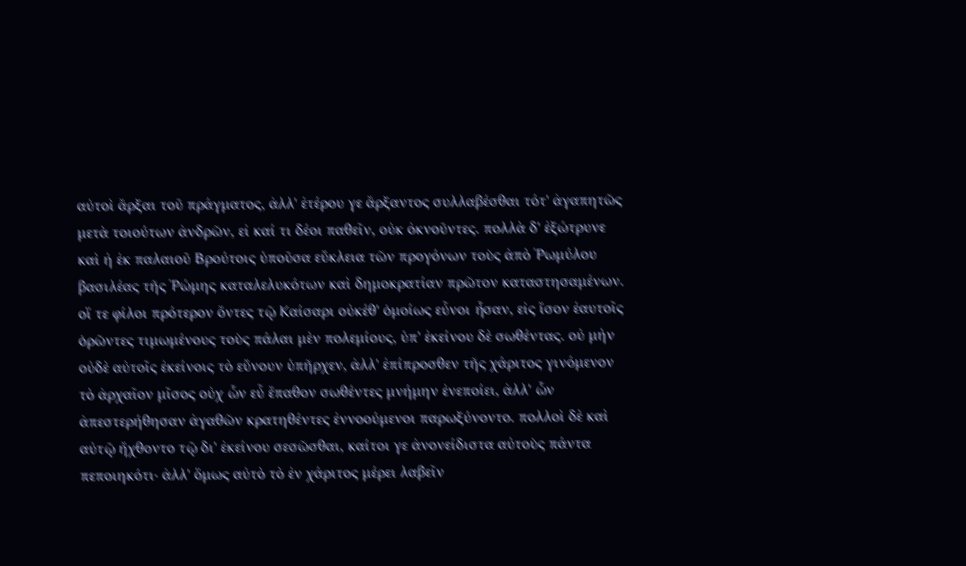αὐτοὶ ἄρξαι τοῦ πράγματος, ἀλλ' ἑτέρου γε ἄρξαντος συλλαβέσθαι τότ' ἀγαπητῶς μετὰ τοιούτων ἀνδρῶν, εἰ καί τι δέοι παθεῖν, οὐκ ὀκνοῦντες. πολλὰ δ' ἐξώτρυνε καὶ ἡ ἐκ παλαιοῦ Βρούτοις ὑποῦσα εὔκλεια τῶν προγόνων τοὺς ἀπὸ Ῥωμύλου βασιλέας τῆς Ῥώμης καταλελυκότων καὶ δημοκρατίαν πρῶτον καταστησαμένων. οἵ τε φίλοι πρότερον ὄντες τῷ Καίσαρι οὐκέθ' ὁμοίως εὖνοι ἦσαν, εἰς ἴσον ἑαυτοῖς ὁρῶντες τιμωμένους τοὺς πάλαι μὲν πολεμίους, ὑπ' ἐκείνου δὲ σωθέντας. οὐ μὴν οὐδὲ αὐτοῖς ἐκείνοις τὸ εὔνουν ὑπῆρχεν, ἀλλ' ἐπίπροσθεν τῆς χάριτος γινόμενον τὸ ἀρχαῖον μῖσος οὐχ ὧν εὖ ἔπαθον σωθέντες μνήμην ἐνεποίει, ἀλλ' ὧν ἀπεστερήθησαν ἀγαθῶν κρατηθέντες ἐννοούμενοι παρωξύνοντο. πολλοὶ δὲ καὶ αὐτῷ ἤχθοντο τῷ δι' ἐκείνου σεσῶσθαι, καίτοι γε ἀνονείδιστα αὐτοὺς πάντα πεποιηκότι· ἀλλ' ὅμως αὐτὸ τὸ ἐν χάριτος μέρει λαβεῖν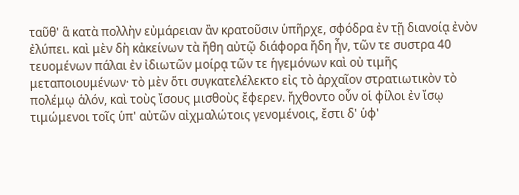ταῦθ' ἃ κατὰ πολλὴν εὐμάρειαν ἂν κρατοῦσιν ὑπῆρχε, σφόδρα ἐν τῇ διανοίᾳ ἐνὸν ἐλύπει. καὶ μὲν δὴ κἀκείνων τὰ ἤθη αὐτῷ διάφορα ἤδη ἦν, τῶν τε συστρα 40 τευομένων πάλαι ἐν ἰδιωτῶν μοίρᾳ τῶν τε ἡγεμόνων καὶ οὐ τιμῆς μεταποιουμένων· τὸ μὲν ὅτι συγκατελέλεκτο εἰς τὸ ἀρχαῖον στρατιωτικὸν τὸ πολέμῳ ἁλόν, καὶ τοὺς ἴσους μισθοὺς ἔφερεν. ἤχθοντο οὖν οἱ φίλοι ἐν ἴσῳ τιμώμενοι τοῖς ὑπ' αὐτῶν αἰχμαλώτοις γενομένοις, ἔστι δ' ὑφ'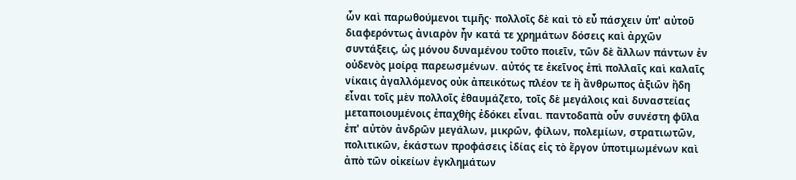ὧν καὶ παρωθούμενοι τιμῆς· πολλοῖς δὲ καὶ τὸ εὖ πάσχειν ὑπ' αὐτοῦ διαφερόντως ἀνιαρὸν ἦν κατά τε χρημάτων δόσεις καὶ ἀρχῶν συντάξεις, ὡς μόνου δυναμένου τοῦτο ποιεῖν, τῶν δὲ ἄλλων πάντων ἐν οὐδενὸς μοίρᾳ παρεωσμένων. αὐτός τε ἐκεῖνος ἐπὶ πολλαῖς καὶ καλαῖς νίκαις ἀγαλλόμενος οὐκ ἀπεικότως πλέον τε ἢ ἄνθρωπος ἀξιῶν ἤδη εἶναι τοῖς μὲν πολλοῖς ἐθαυμάζετο, τοῖς δὲ μεγάλοις καὶ δυναστείας μεταποιουμένοις ἐπαχθὴς ἐδόκει εἶναι. παντοδαπὰ οὖν συνέστη φῦλα ἐπ' αὐτὸν ἀνδρῶν μεγάλων, μικρῶν, φίλων, πολεμίων, στρατιωτῶν, πολιτικῶν, ἑκάστων προφάσεις ἰδίας εἰς τὸ ἔργον ὑποτιμωμένων καὶ ἀπὸ τῶν οἰκείων ἐγκλημάτων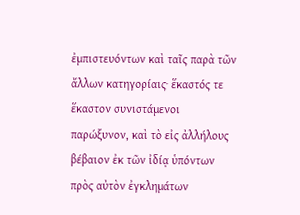ἐμπιστευόντων καὶ ταῖς παρὰ τῶν ἄλλων κατηγορίαις· ἕκαστός τε ἕκαστον συνιστάμενοι παρώξυνον, καὶ τὸ εἰς ἀλλήλους βέβαιον ἐκ τῶν ἰδίᾳ ὑπόντων πρὸς αὐτὸν ἐγκλημάτων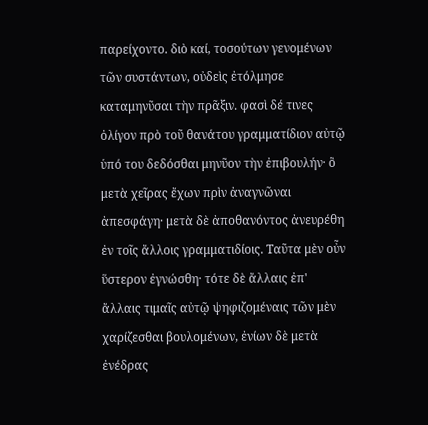παρείχοντο. διὸ καί, τοσούτων γενομένων τῶν συστάντων, οὐδεὶς ἐτόλμησε καταμηνῦσαι τὴν πρᾶξιν. φασὶ δέ τινες ὀλίγον πρὸ τοῦ θανάτου γραμματίδιον αὐτῷ ὑπό του δεδόσθαι μηνῦον τὴν ἐπιβουλήν· ὃ μετὰ χεῖρας ἔχων πρὶν ἀναγνῶναι ἀπεσφάγη· μετὰ δὲ ἀποθανόντος ἀνευρέθη ἐν τοῖς ἄλλοις γραμματιδίοις. Ταῦτα μὲν οὖν ὕστερον ἐγνώσθη· τότε δὲ ἄλλαις ἐπ' ἄλλαις τιμαῖς αὐτῷ ψηφιζομέναις τῶν μὲν χαρίζεσθαι βουλομένων, ἐνίων δὲ μετὰ ἐνέδρας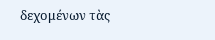δεχομένων τὰς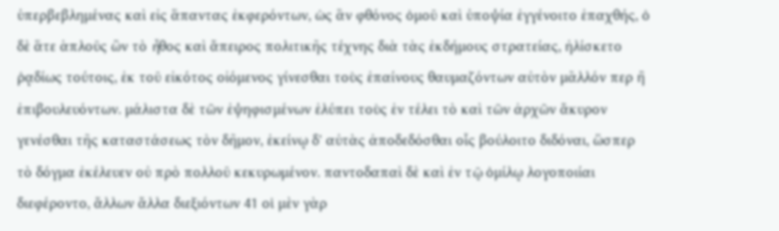ὑπερβεβλημένας καὶ εἰς ἅπαντας ἐκφερόντων, ὡς ἂν φθόνος ὁμοῦ καὶ ὑποψία ἐγγένοιτο ἐπαχθής, ὁ δὲ ἅτε ἁπλοῦς ὢν τὸ ἦθος καὶ ἄπειρος πολιτικῆς τέχνης διὰ τὰς ἐκδήμους στρατείας, ἡλίσκετο ῥᾳδίως τούτοις, ἐκ τοῦ εἰκότος οἰόμενος γίνεσθαι τοὺς ἐπαίνους θαυμαζόντων αὐτὸν μᾶλλόν περ ἢ ἐπιβουλευόντων. μάλιστα δὲ τῶν ἐψηφισμένων ἐλύπει τοὺς ἐν τέλει τὸ καὶ τῶν ἀρχῶν ἄκυρον γενέσθαι τῆς καταστάσεως τὸν δῆμον, ἐκείνῳ δ' αὐτὰς ἀποδεδόσθαι οἷς βούλοιτο διδόναι, ὥσπερ τὸ δόγμα ἐκέλευεν οὐ πρὸ πολλοῦ κεκυρωμένον. παντοδαπαὶ δὲ καὶ ἐν τῷ ὁμίλῳ λογοποιίαι διεφέροντο, ἄλλων ἄλλα διεξιόντων 41 οἱ μὲν γὰρ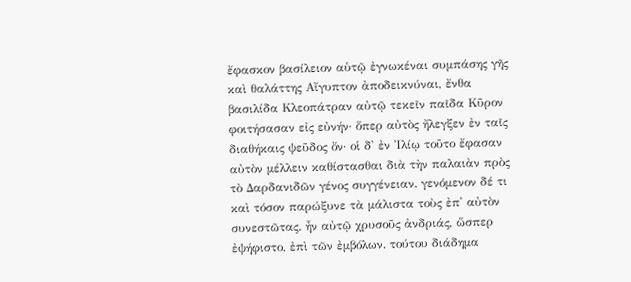ἔφασκον βασίλειον αὑτῷ ἐγνωκέναι συμπάσης γῆς καὶ θαλάττης Αἴγυπτον ἀποδεικνύναι, ἔνθα βασιλίδα Κλεοπάτραν αὐτῷ τεκεῖν παῖδα Κῦρον φοιτήσασαν εἰς εὐνήν· ὅπερ αὐτὸς ἤλεγξεν ἐν ταῖς διαθήκαις ψεῦδος ὄν· οἱ δ' ἐν Ἰλίῳ τοῦτο ἔφασαν αὐτὸν μέλλειν καθίστασθαι διὰ τὴν παλαιὰν πρὸς τὸ Δαρδανιδῶν γένος συγγένειαν. γενόμενον δέ τι καὶ τόσον παρώξυνε τὰ μάλιστα τοὺς ἐπ' αὐτὸν συνεστῶτας. ἦν αὐτῷ χρυσοῦς ἀνδριάς, ὥσπερ ἐψήφιστο, ἐπὶ τῶν ἐμβόλων. τούτου διάδημα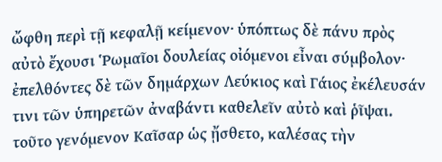ὤφθη περὶ τῇ κεφαλῇ κείμενον· ὑπόπτως δὲ πάνυ πρὸς αὐτὸ ἔχουσι Ῥωμαῖοι δουλείας οἰόμενοι εἶναι σύμβολον· ἐπελθόντες δὲ τῶν δημάρχων Λεύκιος καὶ Γάιος ἐκέλευσάν τινι τῶν ὑπηρετῶν ἀναβάντι καθελεῖν αὐτὸ καὶ ῥῖψαι. τοῦτο γενόμενον Καῖσαρ ὡς ᾔσθετο, καλέσας τὴν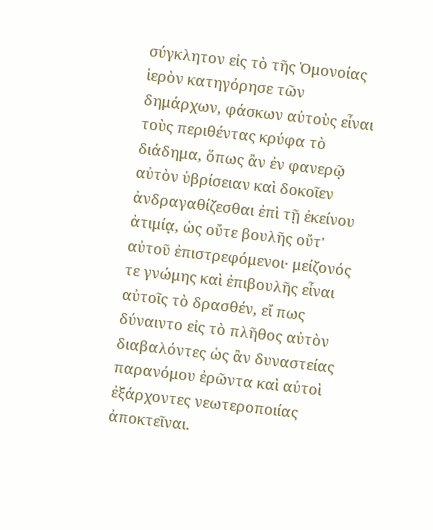σύγκλητον εἰς τὸ τῆς Ὁμονοίας ἱερὸν κατηγόρησε τῶν δημάρχων, φάσκων αὐτοὺς εἶναι τοὺς περιθέντας κρύφα τὸ διάδημα, ὅπως ἂν ἐν φανερῷ αὐτὸν ὑβρίσειαν καὶ δοκοῖεν ἀνδραγαθίζεσθαι ἐπὶ τῇ ἐκείνου ἀτιμίᾳ, ὡς οὔτε βουλῆς οὔτ' αὐτοῦ ἐπιστρεφόμενοι· μείζονός τε γνώμης καὶ ἐπιβουλῆς εἶναι αὐτοῖς τὸ δρασθέν, εἴ πως δύναιντο εἰς τὸ πλῆθος αὐτὸν διαβαλόντες ὡς ἂν δυναστείας παρανόμου ἐρῶντα καὶ αὐτοὶ ἐξάρχοντες νεωτεροποιίας ἀποκτεῖναι.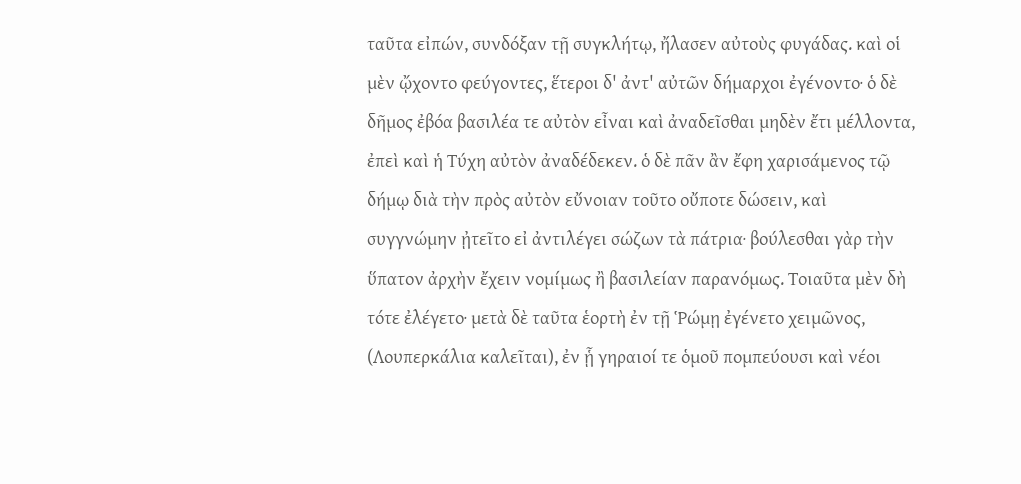ταῦτα εἰπών, συνδόξαν τῇ συγκλήτῳ, ἤλασεν αὐτοὺς φυγάδας. καὶ οἱ μὲν ᾤχοντο φεύγοντες, ἕτεροι δ' ἀντ' αὐτῶν δήμαρχοι ἐγένοντο· ὁ δὲ δῆμος ἐβόα βασιλέα τε αὐτὸν εἶναι καὶ ἀναδεῖσθαι μηδὲν ἔτι μέλλοντα, ἐπεὶ καὶ ἡ Τύχη αὐτὸν ἀναδέδεκεν. ὁ δὲ πᾶν ἂν ἔφη χαρισάμενος τῷ δήμῳ διὰ τὴν πρὸς αὐτὸν εὔνοιαν τοῦτο οὔποτε δώσειν, καὶ συγγνώμην ᾐτεῖτο εἰ ἀντιλέγει σώζων τὰ πάτρια· βούλεσθαι γὰρ τὴν ὕπατον ἀρχὴν ἔχειν νομίμως ἢ βασιλείαν παρανόμως. Τοιαῦτα μὲν δὴ τότε ἐλέγετο· μετὰ δὲ ταῦτα ἑορτὴ ἐν τῇ Ῥώμῃ ἐγένετο χειμῶνος, (Λουπερκάλια καλεῖται), ἐν ᾗ γηραιοί τε ὁμοῦ πομπεύουσι καὶ νέοι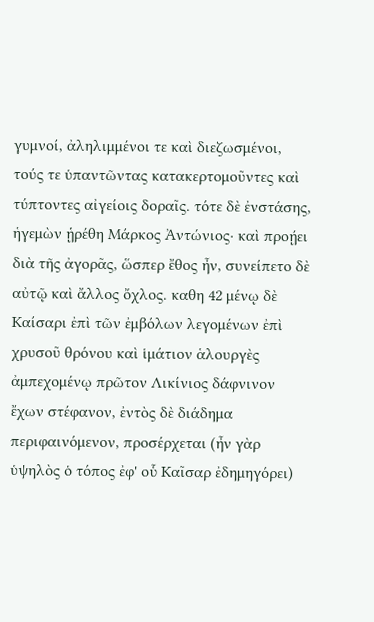γυμνοί, ἀληλιμμένοι τε καὶ διεζωσμένοι, τούς τε ὑπαντῶντας κατακερτομοῦντες καὶ τύπτοντες αἰγείοις δοραῖς. τότε δὲ ἐνστάσης, ἡγεμὼν ᾑρέθη Μάρκος Ἀντώνιος· καὶ προῄει διὰ τῆς ἀγορᾶς, ὥσπερ ἔθος ἦν, συνείπετο δὲ αὐτῷ καὶ ἄλλος ὄχλος. καθη 42 μένῳ δὲ Καίσαρι ἐπὶ τῶν ἐμβόλων λεγομένων ἐπὶ χρυσοῦ θρόνου καὶ ἱμάτιον ἁλουργὲς ἀμπεχομένῳ πρῶτον Λικίνιος δάφνινον ἔχων στέφανον, ἐντὸς δὲ διάδημα περιφαινόμενον, προσέρχεται (ἦν γὰρ ὑψηλὸς ὁ τόπος ἐφ' οὗ Καῖσαρ ἐδημηγόρει)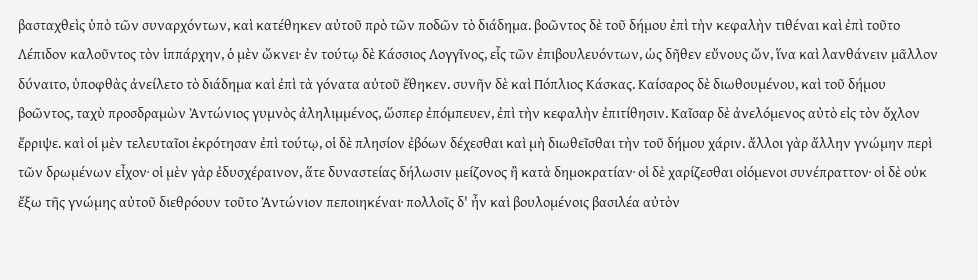βασταχθεὶς ὑπὸ τῶν συναρχόντων, καὶ κατέθηκεν αὐτοῦ πρὸ τῶν ποδῶν τὸ διάδημα. βοῶντος δὲ τοῦ δήμου ἐπὶ τὴν κεφαλὴν τιθέναι καὶ ἐπὶ τοῦτο Λέπιδον καλοῦντος τὸν ἱππάρχην, ὁ μὲν ὤκνει· ἐν τούτῳ δὲ Κάσσιος Λογγῖνος, εἷς τῶν ἐπιβουλευόντων, ὡς δῆθεν εὔνους ὤν, ἵνα καὶ λανθάνειν μᾶλλον δύναιτο, ὑποφθὰς ἀνείλετο τὸ διάδημα καὶ ἐπὶ τὰ γόνατα αὐτοῦ ἔθηκεν. συνῆν δὲ καὶ Πόπλιος Κάσκας. Καίσαρος δὲ διωθουμένου, καὶ τοῦ δήμου βοῶντος, ταχὺ προσδραμὼν Ἀντώνιος γυμνὸς ἀληλιμμένος, ὥσπερ ἐπόμπευεν, ἐπὶ τὴν κεφαλὴν ἐπιτίθησιν. Καῖσαρ δὲ ἀνελόμενος αὐτὸ εἰς τὸν ὄχλον ἔρριψε. καὶ οἱ μὲν τελευταῖοι ἐκρότησαν ἐπὶ τούτῳ, οἱ δὲ πλησίον ἐβόων δέχεσθαι καὶ μὴ διωθεῖσθαι τὴν τοῦ δήμου χάριν. ἄλλοι γὰρ ἄλλην γνώμην περὶ τῶν δρωμένων εἶχον· οἱ μὲν γὰρ ἐδυσχέραινον, ἅτε δυναστείας δήλωσιν μείζονος ἢ κατὰ δημοκρατίαν· οἱ δὲ χαρίζεσθαι οἰόμενοι συνέπραττον· οἱ δὲ οὐκ ἔξω τῆς γνώμης αὐτοῦ διεθρόουν τοῦτο Ἀντώνιον πεποιηκέναι· πολλοῖς δ' ἦν καὶ βουλομένοις βασιλέα αὐτὸν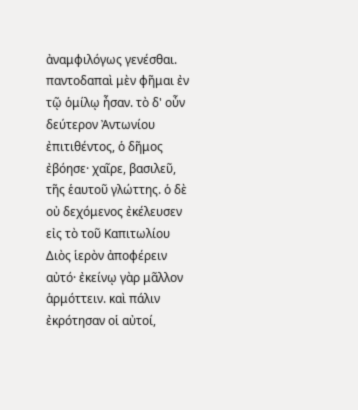ἀναμφιλόγως γενέσθαι. παντοδαπαὶ μὲν φῆμαι ἐν τῷ ὁμίλῳ ἦσαν. τὸ δ' οὖν δεύτερον Ἀντωνίου ἐπιτιθέντος, ὁ δῆμος ἐβόησε· χαῖρε, βασιλεῦ, τῆς ἑαυτοῦ γλώττης. ὁ δὲ οὐ δεχόμενος ἐκέλευσεν εἰς τὸ τοῦ Καπιτωλίου Διὸς ἱερὸν ἀποφέρειν αὐτό· ἐκείνῳ γὰρ μᾶλλον ἁρμόττειν. καὶ πάλιν ἐκρότησαν οἱ αὐτοί,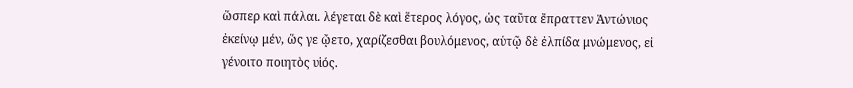ὥσπερ καὶ πάλαι. λέγεται δὲ καὶ ἕτερος λόγος, ὡς ταῦτα ἔπραττεν Ἀντώνιος ἐκείνῳ μέν, ὥς γε ᾤετο, χαρίζεσθαι βουλόμενος, αὑτῷ δὲ ἐλπίδα μνώμενος, εἰ γένοιτο ποιητὸς υἱός.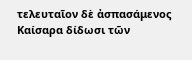τελευταῖον δὲ ἀσπασάμενος Καίσαρα δίδωσι τῶν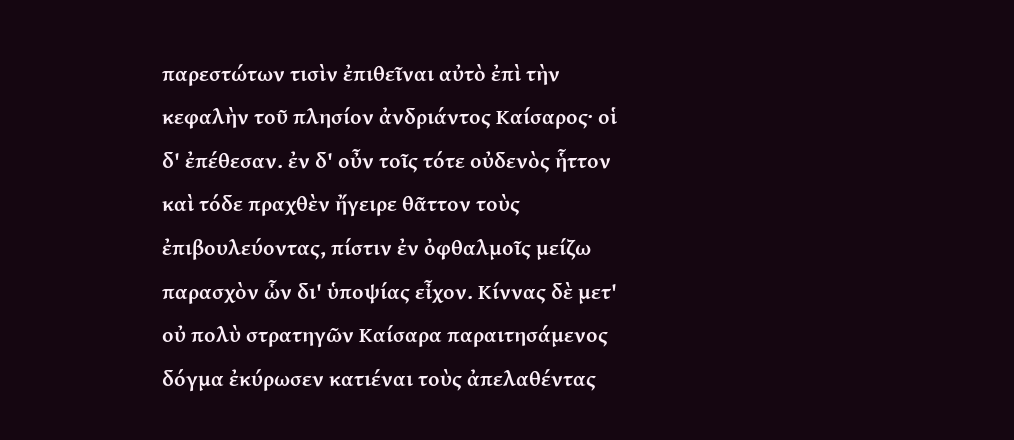παρεστώτων τισὶν ἐπιθεῖναι αὐτὸ ἐπὶ τὴν κεφαλὴν τοῦ πλησίον ἀνδριάντος Καίσαρος· οἱ δ' ἐπέθεσαν. ἐν δ' οὖν τοῖς τότε οὐδενὸς ἧττον καὶ τόδε πραχθὲν ἤγειρε θᾶττον τοὺς ἐπιβουλεύοντας, πίστιν ἐν ὀφθαλμοῖς μείζω παρασχὸν ὧν δι' ὑποψίας εἶχον. Κίννας δὲ μετ' οὐ πολὺ στρατηγῶν Καίσαρα παραιτησάμενος δόγμα ἐκύρωσεν κατιέναι τοὺς ἀπελαθέντας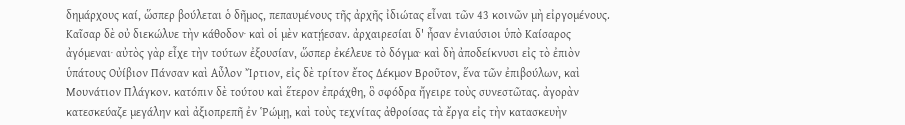δημάρχους καί, ὥσπερ βούλεται ὁ δῆμος, πεπαυμένους τῆς ἀρχῆς ἰδιώτας εἶναι τῶν 43 κοινῶν μὴ εἰργομένους. Καῖσαρ δὲ οὐ διεκώλυε τὴν κάθοδον· καὶ οἱ μὲν κατῄεσαν. ἀρχαιρεσίαι δ' ἦσαν ἐνιαύσιοι ὑπὸ Καίσαρος ἀγόμεναι· αὐτὸς γὰρ εἶχε τὴν τούτων ἐξουσίαν, ὥσπερ ἐκέλευε τὸ δόγμα· καὶ δὴ ἀποδείκνυσι εἰς τὸ ἐπιὸν ὑπάτους Οὐίβιον Πάνσαν καὶ Αὖλον Ἴρτιον, εἰς δὲ τρίτον ἔτος Δέκμον Βροῦτον, ἕνα τῶν ἐπιβούλων, καὶ Μουνάτιον Πλάγκον. κατόπιν δὲ τούτου καὶ ἕτερον ἐπράχθη, ὃ σφόδρα ἤγειρε τοὺς συνεστῶτας. ἀγορὰν κατεσκεύαζε μεγάλην καὶ ἀξιοπρεπῆ ἐν Ῥώμῃ, καὶ τοὺς τεχνίτας ἀθροίσας τὰ ἔργα εἰς τὴν κατασκευὴν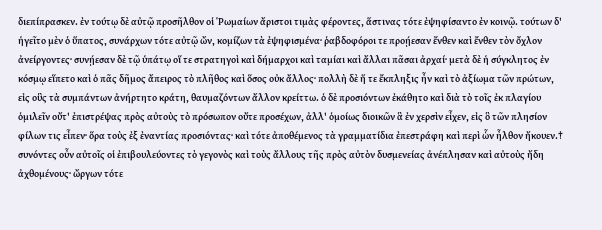διεπίπρασκεν. ἐν τούτῳ δὲ αὐτῷ προσῆλθον οἱ Ῥωμαίων ἄριστοι τιμὰς φέροντες, ἅστινας τότε ἐψηφίσαντο ἐν κοινῷ. τούτων δ' ἡγεῖτο μὲν ὁ ὕπατος, συνάρχων τότε αὐτῷ ὤν, κομίζων τὰ ἐψηφισμένα· ῥαβδοφόροι τε προῄεσαν ἔνθεν καὶ ἔνθεν τὸν ὄχλον ἀνείργοντες· συνῄεσαν δὲ τῷ ὑπάτῳ οἵ τε στρατηγοὶ καὶ δήμαρχοι καὶ ταμίαι καὶ ἄλλαι πᾶσαι ἀρχαί· μετὰ δὲ ἡ σύγκλητος ἐν κόσμῳ εἵπετο καὶ ὁ πᾶς δῆμος ἄπειρος τὸ πλῆθος καὶ ὅσος οὐκ ἄλλος· πολλὴ δὲ ἥ τε ἔκπληξις ἦν καὶ τὸ ἀξίωμα τῶν πρώτων, εἰς οὓς τὰ συμπάντων ἀνήρτητο κράτη, θαυμαζόντων ἄλλον κρείττω. ὁ δὲ προσιόντων ἐκάθητο καὶ διὰ τὸ τοῖς ἐκ πλαγίου ὁμιλεῖν οὔτ' ἐπιστρέψας πρὸς αὐτοὺς τὸ πρόσωπον οὔτε προσέχων, ἀλλ' ὁμοίως διοικῶν ἃ ἐν χερσὶν εἶχεν, εἰς ὃ τῶν πλησίον φίλων τις εἶπεν· ὅρα τοὺς ἐξ ἐναντίας προσιόντας· καὶ τότε ἀποθέμενος τὰ γραμματίδια ἐπεστράφη καὶ περὶ ὧν ἦλθον ἤκουεν.† συνόντες οὖν αὐτοῖς οἱ ἐπιβουλεύοντες τὸ γεγονὸς καὶ τοὺς ἄλλους τῆς πρὸς αὐτὸν δυσμενείας ἀνέπλησαν καὶ αὐτοὺς ἤδη ἀχθομένους· ὤργων τότε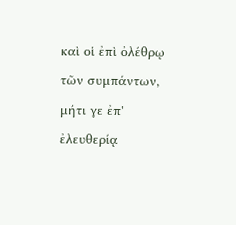καὶ οἱ ἐπὶ ὀλέθρῳ τῶν συμπάντων, μήτι γε ἐπ' ἐλευθερίᾳ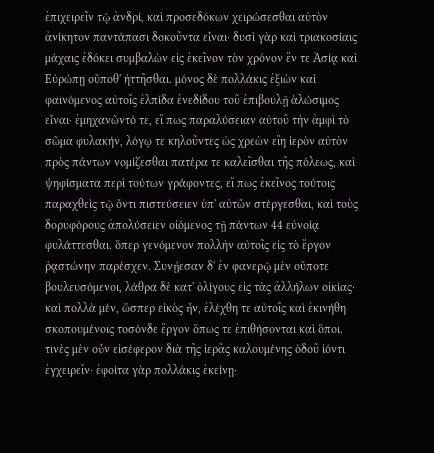ἐπιχειρεῖν τῷ ἀνδρί, καὶ προσεδόκων χειρώσεσθαι αὐτὸν ἀνίκητον παντάπασι δοκοῦντα εἶναι· δυσὶ γὰρ καὶ τριακοσίαις μάχαις ἐδόκει συμβαλὼν εἰς ἐκεῖνον τὸν χρόνον ἔν τε Ἀσίᾳ καὶ Εὐρώπῃ οὔποθ' ἡττῆσθαι. μόνος δὲ πολλάκις ἐξιὼν καὶ φαινόμενος αὐτοῖς ἐλπίδα ἐνεδίδου τοῦ ἐπιβουλῇ ἁλώσιμος εἶναι· ἐμηχανῶντό τε, εἴ πως παραλύσειαν αὐτοῦ τὴν ἀμφὶ τὸ σῶμα φυλακήν, λόγῳ τε κηλοῦντες ὡς χρεὼν εἴη ἱερὸν αὐτὸν πρὸς πάντων νομίζεσθαι πατέρα τε καλεῖσθαι τῆς πόλεως, καὶ ψηφίσματα περὶ τούτων γράφοντες, εἴ πως ἐκεῖνος τούτοις παραχθεὶς τῷ ὄντι πιστεύσειεν ὑπ' αὐτῶν στέργεσθαι, καὶ τοὺς δορυφόρους ἀπολύσειεν οἰόμενος τῇ πάντων 44 εὐνοίᾳ φυλάττεσθαι. ὅπερ γενόμενον πολλὴν αὐτοῖς εἰς τὸ ἔργον ῥᾳστώνην παρέσχεν. Συνῄεσαν δ' ἐν φανερῷ μὲν οὔποτε βουλευσόμενοι, λάθρα δὲ κατ' ὀλίγους εἰς τὰς ἀλλήλων οἰκίας· καὶ πολλὰ μέν, ὥσπερ εἰκὸς ἦν, ἐλέχθη τε αὐτοῖς καὶ ἐκινήθη σκοπουμένοις τοσόνδε ἔργον ὅπως τε ἐπιθήσονται καὶ ὅποι. τινὲς μὲν οὖν εἰσέφερον διὰ τῆς ἱερᾶς καλουμένης ὁδοῦ ἰόντι ἐγχειρεῖν· ἐφοίτα γὰρ πολλάκις ἐκείνῃ·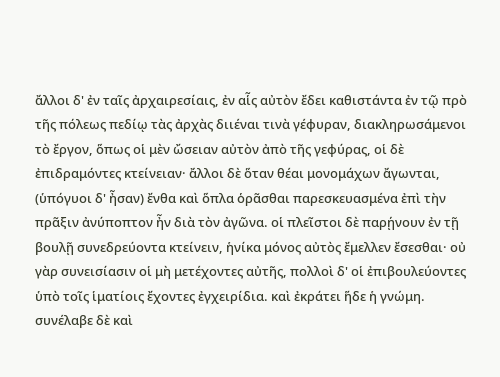ἄλλοι δ' ἐν ταῖς ἀρχαιρεσίαις, ἐν αἷς αὐτὸν ἔδει καθιστάντα ἐν τῷ πρὸ τῆς πόλεως πεδίῳ τὰς ἀρχὰς διιέναι τινὰ γέφυραν, διακληρωσάμενοι τὸ ἔργον, ὅπως οἱ μὲν ὤσειαν αὐτὸν ἀπὸ τῆς γεφύρας, οἱ δὲ ἐπιδραμόντες κτείνειαν· ἄλλοι δὲ ὅταν θέαι μονομάχων ἄγωνται, (ὑπόγυοι δ' ἦσαν) ἔνθα καὶ ὅπλα ὁρᾶσθαι παρεσκευασμένα ἐπὶ τὴν πρᾶξιν ἀνύποπτον ἦν διὰ τὸν ἀγῶνα. οἱ πλεῖστοι δὲ παρῄνουν ἐν τῇ βουλῇ συνεδρεύοντα κτείνειν, ἡνίκα μόνος αὐτὸς ἔμελλεν ἔσεσθαι· οὐ γὰρ συνεισίασιν οἱ μὴ μετέχοντες αὐτῆς, πολλοὶ δ' οἱ ἐπιβουλεύοντες ὑπὸ τοῖς ἱματίοις ἔχοντες ἐγχειρίδια. καὶ ἐκράτει ἥδε ἡ γνώμη. συνέλαβε δὲ καὶ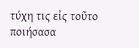τύχη τις εἰς τοῦτο ποιήσασα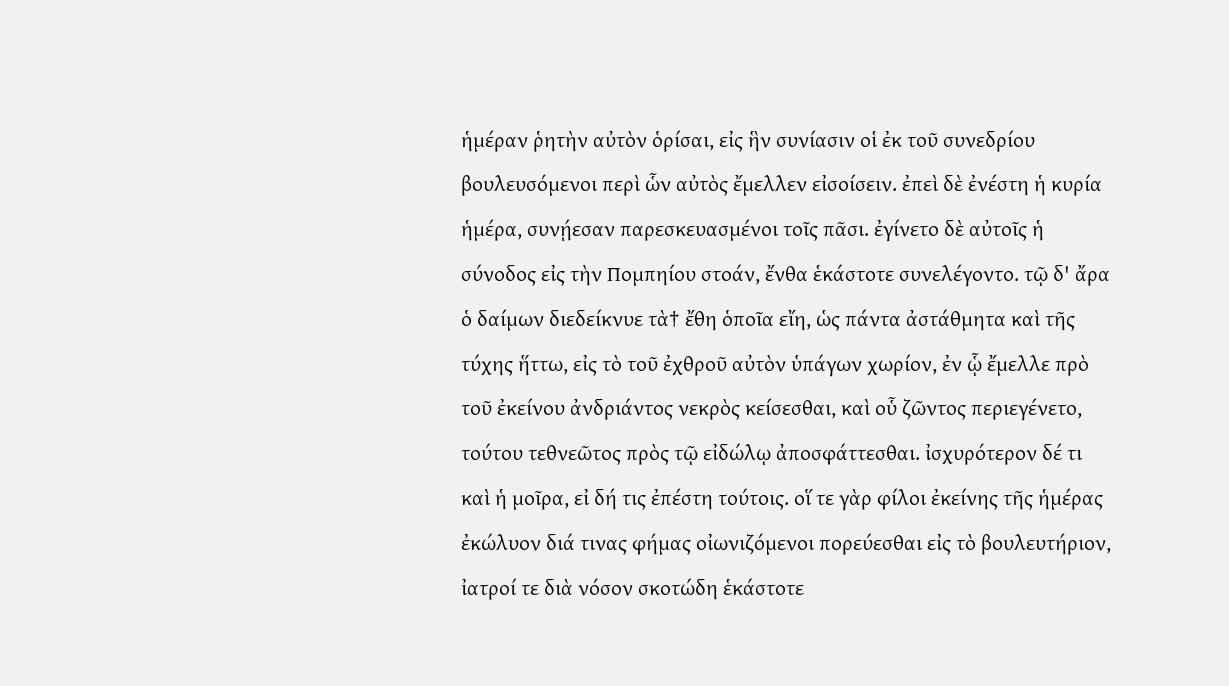ἡμέραν ῥητὴν αὐτὸν ὁρίσαι, εἰς ἣν συνίασιν οἱ ἐκ τοῦ συνεδρίου βουλευσόμενοι περὶ ὧν αὐτὸς ἔμελλεν εἰσοίσειν. ἐπεὶ δὲ ἐνέστη ἡ κυρία ἡμέρα, συνῄεσαν παρεσκευασμένοι τοῖς πᾶσι. ἐγίνετο δὲ αὐτοῖς ἡ σύνοδος εἰς τὴν Πομπηίου στοάν, ἔνθα ἑκάστοτε συνελέγοντο. τῷ δ' ἄρα ὁ δαίμων διεδείκνυε τὰ† ἔθη ὁποῖα εἴη, ὡς πάντα ἀστάθμητα καὶ τῆς τύχης ἥττω, εἰς τὸ τοῦ ἐχθροῦ αὐτὸν ὑπάγων χωρίον, ἐν ᾧ ἔμελλε πρὸ τοῦ ἐκείνου ἀνδριάντος νεκρὸς κείσεσθαι, καὶ οὗ ζῶντος περιεγένετο, τούτου τεθνεῶτος πρὸς τῷ εἰδώλῳ ἀποσφάττεσθαι. ἰσχυρότερον δέ τι καὶ ἡ μοῖρα, εἰ δή τις ἐπέστη τούτοις. οἵ τε γὰρ φίλοι ἐκείνης τῆς ἡμέρας ἐκώλυον διά τινας φήμας οἰωνιζόμενοι πορεύεσθαι εἰς τὸ βουλευτήριον, ἰατροί τε διὰ νόσον σκοτώδη ἑκάστοτε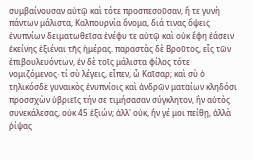συμβαίνουσαν αὐτῷ καὶ τότε προσπεσοῦσαν, ἥ τε γυνὴ πάντων μάλιστα, Καλπουρνία ὄνομα, διά τινας ὄψεις ἐνυπνίων δειματωθεῖσα ἐνέφυ τε αὐτῷ καὶ οὐκ ἔφη ἐάσειν ἐκείνης ἐξιέναι τῆς ἡμέρας. παραστὰς δὲ Βροῦτος, εἷς τῶν ἐπιβουλευόντων, ἐν δὲ τοῖς μάλιστα φίλος τότε νομιζόμενος· τί σὺ λέγεις, εἶπεν, ὦ Καῖσαρ; καὶ σὺ ὁ τηλικόσδε γυναικὸς ἐνυπνίοις καὶ ἀνδρῶν ματαίων κληδόσι προσσχὼν ὑβριεῖς τήν σε τιμήσασαν σύγκλητον, ἣν αὐτὸς συνεκάλεσας, οὐκ 45 ἐξιών; ἀλλ' οὐκ, ἤν γέ μοι πείθῃ, ἀλλὰ ῥίψας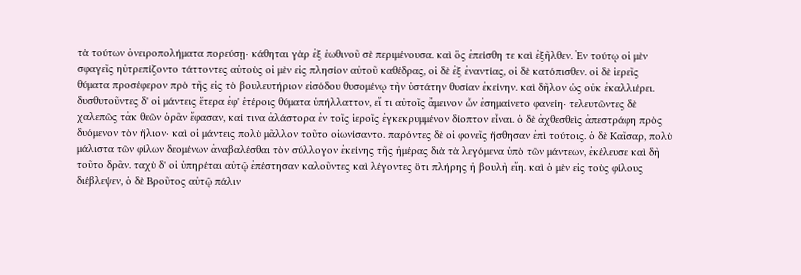τὰ τούτων ὀνειροπολήματα πορεύσῃ· κάθηται γὰρ ἐξ ἑωθινοῦ σὲ περιμένουσα. καὶ ὃς ἐπείσθη τε καὶ ἐξῆλθεν. Ἐν τούτῳ οἱ μὲν σφαγεῖς ηὐτρεπίζοντο τάττοντες αὑτοὺς οἱ μὲν εἰς πλησίον αὐτοῦ καθέδρας, οἱ δὲ ἐξ ἐναντίας, οἱ δὲ κατόπισθεν. οἱ δὲ ἱερεῖς θύματα προσέφερον πρὸ τῆς εἰς τὸ βουλευτήριον εἰσόδου θυσομένῳ τὴν ὑστάτην θυσίαν ἐκείνην. καὶ δῆλον ὡς οὐκ ἐκαλλιέρει. δυσθυτοῦντες δ' οἱ μάντεις ἕτερα ἐφ' ἑτέροις θύματα ὑπήλλαττον, εἴ τι αὐτοῖς ἄμεινον ὧν ἐσημαίνετο φανείη· τελευτῶντες δὲ χαλεπῶς τἀκ θεῶν ὁρᾶν ἔφασαν, καί τινα ἀλάστορα ἐν τοῖς ἱεροῖς ἐγκεκρυμμένον δίοπτον εἶναι. ὁ δὲ ἀχθεσθεὶς ἀπεστράφη πρὸς δυόμενον τὸν ἥλιον· καὶ οἱ μάντεις πολὺ μᾶλλον τοῦτο οἰωνίσαντο. παρόντες δὲ οἱ φονεῖς ἥσθησαν ἐπὶ τούτοις. ὁ δὲ Καῖσαρ, πολὺ μάλιστα τῶν φίλων δεομένων ἀναβαλέσθαι τὸν σύλλογον ἐκείνης τῆς ἡμέρας διὰ τὰ λεγόμενα ὑπὸ τῶν μάντεων, ἐκέλευσε καὶ δὴ τοῦτο δρᾶν. ταχὺ δ' οἱ ὑπηρέται αὐτῷ ἐπέστησαν καλοῦντες καὶ λέγοντες ὅτι πλήρης ἡ βουλὴ εἴη. καὶ ὁ μὲν εἰς τοὺς φίλους διέβλεψεν, ὁ δὲ Βροῦτος αὐτῷ πάλιν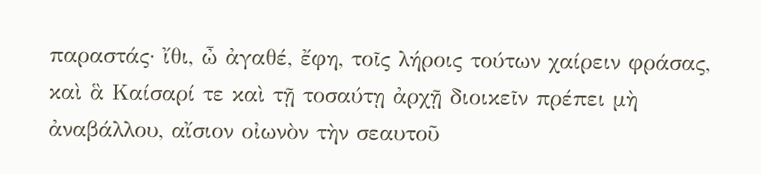παραστάς· ἴθι, ὦ ἀγαθέ, ἔφη, τοῖς λήροις τούτων χαίρειν φράσας, καὶ ἃ Καίσαρί τε καὶ τῇ τοσαύτῃ ἀρχῇ διοικεῖν πρέπει μὴ ἀναβάλλου, αἴσιον οἰωνὸν τὴν σεαυτοῦ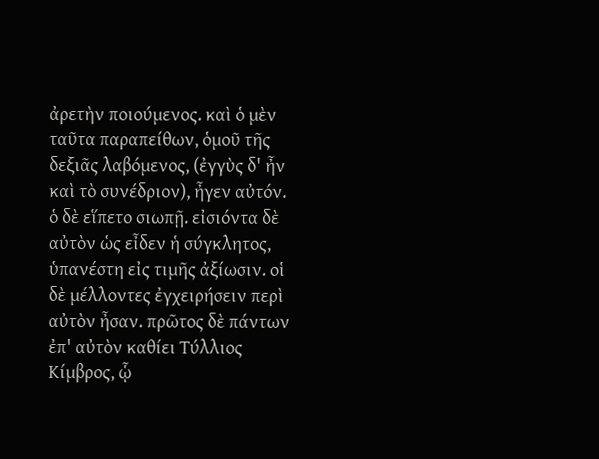ἀρετὴν ποιούμενος. καὶ ὁ μὲν ταῦτα παραπείθων, ὁμοῦ τῆς δεξιᾶς λαβόμενος, (ἐγγὺς δ' ἦν καὶ τὸ συνέδριον), ἦγεν αὐτόν. ὁ δὲ εἵπετο σιωπῇ. εἰσιόντα δὲ αὐτὸν ὡς εἶδεν ἡ σύγκλητος, ὑπανέστη εἰς τιμῆς ἀξίωσιν. οἱ δὲ μέλλοντες ἐγχειρήσειν περὶ αὐτὸν ἦσαν. πρῶτος δὲ πάντων ἐπ' αὐτὸν καθίει Τύλλιος Κίμβρος, ᾧ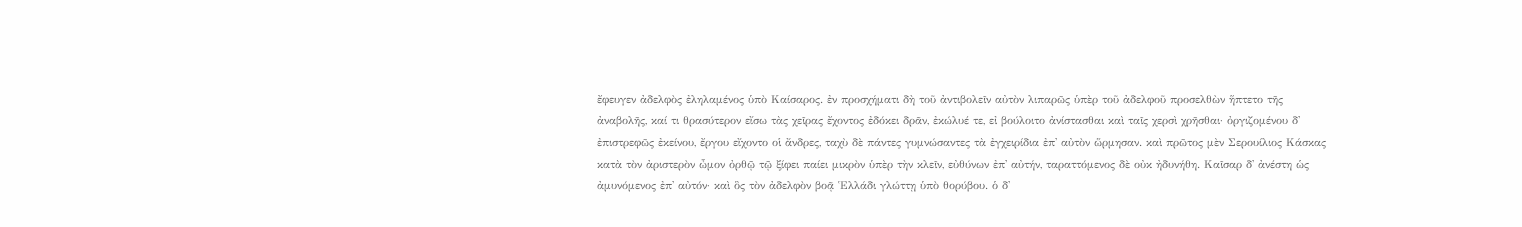ἔφευγεν ἀδελφὸς ἐληλαμένος ὑπὸ Καίσαρος. ἐν προσχήματι δὴ τοῦ ἀντιβολεῖν αὐτὸν λιπαρῶς ὑπὲρ τοῦ ἀδελφοῦ προσελθὼν ἥπτετο τῆς ἀναβολῆς, καί τι θρασύτερον εἴσω τὰς χεῖρας ἔχοντος ἐδόκει δρᾶν, ἐκώλυέ τε, εἰ βούλοιτο ἀνίστασθαι καὶ ταῖς χερσὶ χρῆσθαι· ὀργιζομένου δ' ἐπιστρεφῶς ἐκείνου, ἔργου εἴχοντο οἱ ἄνδρες, ταχὺ δὲ πάντες γυμνώσαντες τὰ ἐγχειρίδια ἐπ' αὐτὸν ὥρμησαν. καὶ πρῶτος μὲν Σερουίλιος Κάσκας κατὰ τὸν ἀριστερὸν ὦμον ὀρθῷ τῷ ξίφει παίει μικρὸν ὑπὲρ τὴν κλεῖν, εὐθύνων ἐπ' αὐτήν, ταραττόμενος δὲ οὐκ ἠδυνήθη. Καῖσαρ δ' ἀνέστη ὡς ἀμυνόμενος ἐπ' αὐτόν· καὶ ὃς τὸν ἀδελφὸν βοᾷ Ἑλλάδι γλώττῃ ὑπὸ θορύβου. ὁ δ'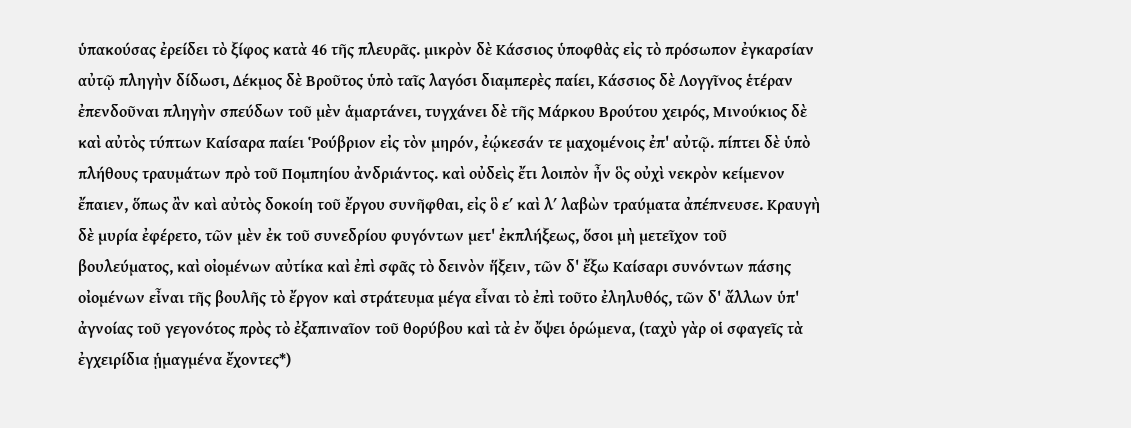ὑπακούσας ἐρείδει τὸ ξίφος κατὰ 46 τῆς πλευρᾶς. μικρὸν δὲ Κάσσιος ὑποφθὰς εἰς τὸ πρόσωπον ἐγκαρσίαν αὐτῷ πληγὴν δίδωσι, Δέκμος δὲ Βροῦτος ὑπὸ ταῖς λαγόσι διαμπερὲς παίει, Κάσσιος δὲ Λογγῖνος ἑτέραν ἐπενδοῦναι πληγὴν σπεύδων τοῦ μὲν ἁμαρτάνει, τυγχάνει δὲ τῆς Μάρκου Βρούτου χειρός, Μινούκιος δὲ καὶ αὐτὸς τύπτων Καίσαρα παίει Ῥούβριον εἰς τὸν μηρόν, ἐῴκεσάν τε μαχομένοις ἐπ' αὐτῷ. πίπτει δὲ ὑπὸ πλήθους τραυμάτων πρὸ τοῦ Πομπηίου ἀνδριάντος. καὶ οὐδεὶς ἔτι λοιπὸν ἦν ὃς οὐχὶ νεκρὸν κείμενον ἔπαιεν, ὅπως ἂν καὶ αὐτὸς δοκοίη τοῦ ἔργου συνῆφθαι, εἰς ὃ εʹ καὶ λʹ λαβὼν τραύματα ἀπέπνευσε. Κραυγὴ δὲ μυρία ἐφέρετο, τῶν μὲν ἐκ τοῦ συνεδρίου φυγόντων μετ' ἐκπλήξεως, ὅσοι μὴ μετεῖχον τοῦ βουλεύματος, καὶ οἰομένων αὐτίκα καὶ ἐπὶ σφᾶς τὸ δεινὸν ἥξειν, τῶν δ' ἔξω Καίσαρι συνόντων πάσης οἰομένων εἶναι τῆς βουλῆς τὸ ἔργον καὶ στράτευμα μέγα εἶναι τὸ ἐπὶ τοῦτο ἐληλυθός, τῶν δ' ἄλλων ὑπ' ἀγνοίας τοῦ γεγονότος πρὸς τὸ ἐξαπιναῖον τοῦ θορύβου καὶ τὰ ἐν ὄψει ὁρώμενα, (ταχὺ γὰρ οἱ σφαγεῖς τὰ ἐγχειρίδια ᾑμαγμένα ἔχοντες*)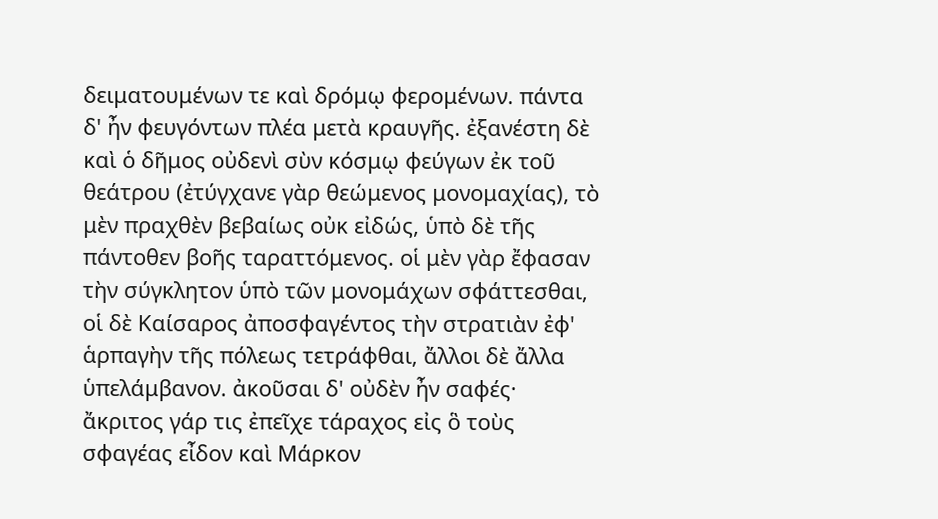δειματουμένων τε καὶ δρόμῳ φερομένων. πάντα δ' ἦν φευγόντων πλέα μετὰ κραυγῆς. ἐξανέστη δὲ καὶ ὁ δῆμος οὐδενὶ σὺν κόσμῳ φεύγων ἐκ τοῦ θεάτρου (ἐτύγχανε γὰρ θεώμενος μονομαχίας), τὸ μὲν πραχθὲν βεβαίως οὐκ εἰδώς, ὑπὸ δὲ τῆς πάντοθεν βοῆς ταραττόμενος. οἱ μὲν γὰρ ἔφασαν τὴν σύγκλητον ὑπὸ τῶν μονομάχων σφάττεσθαι, οἱ δὲ Καίσαρος ἀποσφαγέντος τὴν στρατιὰν ἐφ' ἁρπαγὴν τῆς πόλεως τετράφθαι, ἄλλοι δὲ ἄλλα ὑπελάμβανον. ἀκοῦσαι δ' οὐδὲν ἦν σαφές· ἄκριτος γάρ τις ἐπεῖχε τάραχος εἰς ὃ τοὺς σφαγέας εἶδον καὶ Μάρκον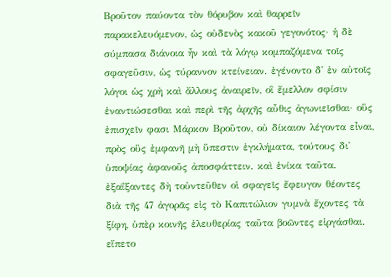Βροῦτον παύοντα τὸν θόρυβον καὶ θαρρεῖν παρακελευόμενον, ὡς οὐδενὸς κακοῦ γεγονότος· ἡ δὲ σύμπασα διάνοια ἦν καὶ τὰ λόγῳ κομπαζόμενα τοῖς σφαγεῦσιν, ὡς τύραννον κτείνειαν. ἐγένοντο δ' ἐν αὐτοῖς λόγοι ὡς χρὴ καὶ ἄλλους ἀναιρεῖν, οἳ ἔμελλον σφίσιν ἐναντιώσεσθαι καὶ περὶ τῆς ἀρχῆς αὖθις ἀγωνιεῖσθαι· οὓς ἐπισχεῖν φασι Μάρκον Βροῦτον, οὐ δίκαιον λέγοντα εἶναι, πρὸς οὓς ἐμφανῆ μὴ ὕπεστιν ἐγκλήματα, τούτους δι' ὑποψίας ἀφανοῦς ἀποσφάττειν. καὶ ἐνίκα ταῦτα. ἐξαΐξαντες δὴ τοὐντεῦθεν οἱ σφαγεῖς ἔφευγον θέοντες διὰ τῆς 47 ἀγορᾶς εἰς τὸ Καπιτώλιον γυμνὰ ἔχοντες τὰ ξίφη, ὑπὲρ κοινῆς ἐλευθερίας ταῦτα βοῶντες εἰργάσθαι. εἵπετο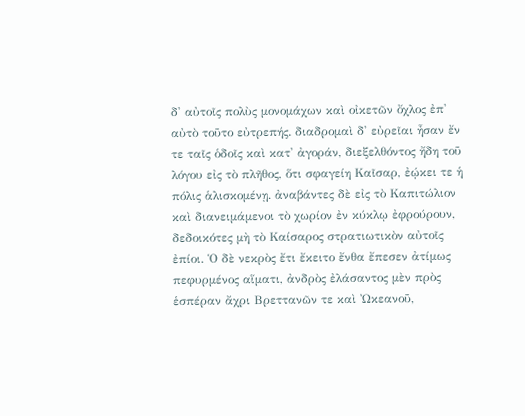δ' αὐτοῖς πολὺς μονομάχων καὶ οἰκετῶν ὄχλος ἐπ' αὐτὸ τοῦτο εὐτρεπής. διαδρομαὶ δ' εὐρεῖαι ἦσαν ἔν τε ταῖς ὁδοῖς καὶ κατ' ἀγοράν, διεξελθόντος ἤδη τοῦ λόγου εἰς τὸ πλῆθος, ὅτι σφαγείη Καῖσαρ, ἐῴκει τε ἡ πόλις ἁλισκομένῃ. ἀναβάντες δὲ εἰς τὸ Καπιτώλιον καὶ διανειμάμενοι τὸ χωρίον ἐν κύκλῳ ἐφρούρουν, δεδοικότες μὴ τὸ Καίσαρος στρατιωτικὸν αὐτοῖς ἐπίοι. Ὁ δὲ νεκρὸς ἔτι ἔκειτο ἔνθα ἔπεσεν ἀτίμως πεφυρμένος αἵματι, ἀνδρὸς ἐλάσαντος μὲν πρὸς ἑσπέραν ἄχρι Βρεττανῶν τε καὶ Ὠκεανοῦ,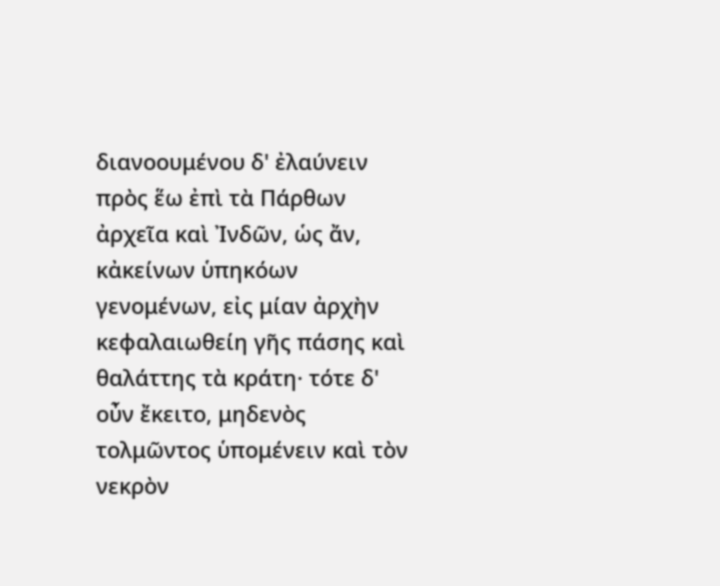διανοουμένου δ' ἐλαύνειν πρὸς ἕω ἐπὶ τὰ Πάρθων ἀρχεῖα καὶ Ἰνδῶν, ὡς ἄν, κἀκείνων ὑπηκόων γενομένων, εἰς μίαν ἀρχὴν κεφαλαιωθείη γῆς πάσης καὶ θαλάττης τὰ κράτη· τότε δ' οὖν ἔκειτο, μηδενὸς τολμῶντος ὑπομένειν καὶ τὸν νεκρὸν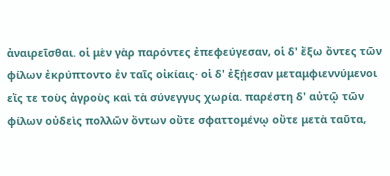ἀναιρεῖσθαι. οἱ μὲν γὰρ παρόντες ἐπεφεύγεσαν, οἱ δ' ἔξω ὄντες τῶν φίλων ἐκρύπτοντο ἐν ταῖς οἰκίαις· οἱ δ' ἐξῄεσαν μεταμφιεννύμενοι εἴς τε τοὺς ἀγροὺς καὶ τὰ σύνεγγυς χωρία. παρέστη δ' αὐτῷ τῶν φίλων οὐδεὶς πολλῶν ὄντων οὔτε σφαττομένῳ οὔτε μετὰ ταῦτα,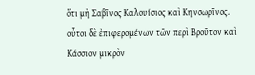ὅτι μὴ Σαβῖνος Καλουίσιος καὶ Κηνσωρῖνος. οὗτοι δὲ ἐπιφερομένων τῶν περὶ Βροῦτον καὶ Κάσσιον μικρὸν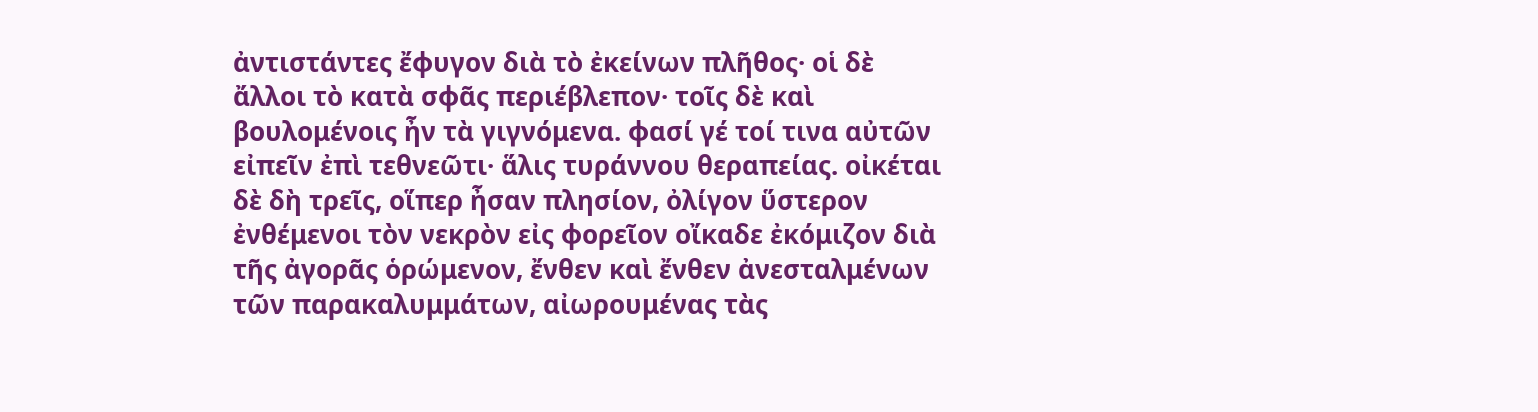ἀντιστάντες ἔφυγον διὰ τὸ ἐκείνων πλῆθος· οἱ δὲ ἄλλοι τὸ κατὰ σφᾶς περιέβλεπον· τοῖς δὲ καὶ βουλομένοις ἦν τὰ γιγνόμενα. φασί γέ τοί τινα αὐτῶν εἰπεῖν ἐπὶ τεθνεῶτι· ἅλις τυράννου θεραπείας. οἰκέται δὲ δὴ τρεῖς, οἵπερ ἦσαν πλησίον, ὀλίγον ὕστερον ἐνθέμενοι τὸν νεκρὸν εἰς φορεῖον οἴκαδε ἐκόμιζον διὰ τῆς ἀγορᾶς ὁρώμενον, ἔνθεν καὶ ἔνθεν ἀνεσταλμένων τῶν παρακαλυμμάτων, αἰωρουμένας τὰς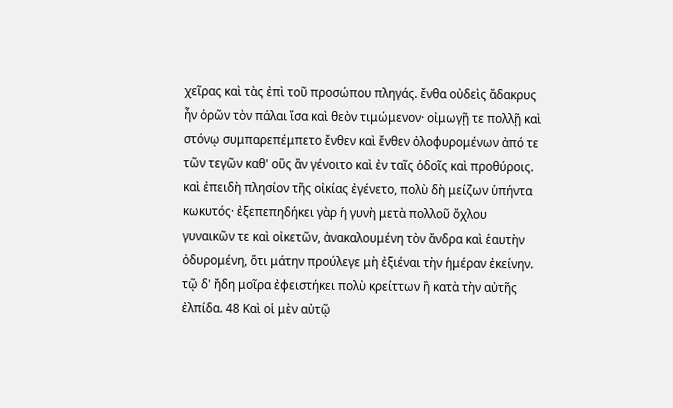χεῖρας καὶ τὰς ἐπὶ τοῦ προσώπου πληγάς. ἔνθα οὐδεὶς ἄδακρυς ἦν ὁρῶν τὸν πάλαι ἴσα καὶ θεὸν τιμώμενον· οἰμωγῇ τε πολλῇ καὶ στόνῳ συμπαρεπέμπετο ἔνθεν καὶ ἔνθεν ὀλοφυρομένων ἀπό τε τῶν τεγῶν καθ' οὓς ἂν γένοιτο καὶ ἐν ταῖς ὁδοῖς καὶ προθύροις. καὶ ἐπειδὴ πλησίον τῆς οἰκίας ἐγένετο, πολὺ δὴ μείζων ὑπήντα κωκυτός· ἐξεπεπηδήκει γὰρ ἡ γυνὴ μετὰ πολλοῦ ὄχλου γυναικῶν τε καὶ οἰκετῶν, ἀνακαλουμένη τὸν ἄνδρα καὶ ἑαυτὴν ὀδυρομένη, ὅτι μάτην προύλεγε μὴ ἐξιέναι τὴν ἡμέραν ἐκείνην. τῷ δ' ἤδη μοῖρα ἐφειστήκει πολὺ κρείττων ἢ κατὰ τὴν αὐτῆς ἐλπίδα. 48 Καὶ οἱ μὲν αὐτῷ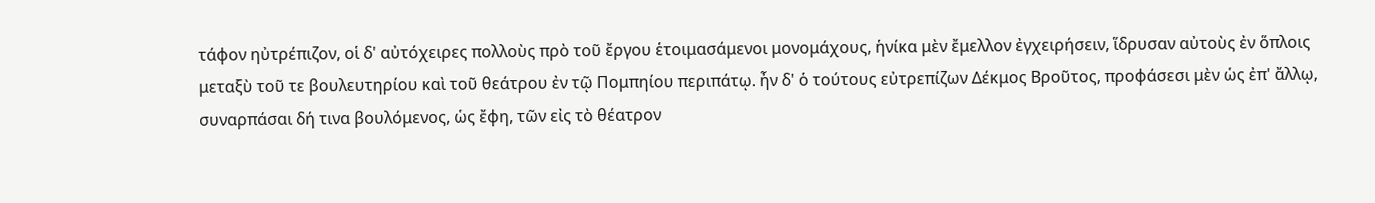τάφον ηὐτρέπιζον, οἱ δ' αὐτόχειρες πολλοὺς πρὸ τοῦ ἔργου ἑτοιμασάμενοι μονομάχους, ἡνίκα μὲν ἔμελλον ἐγχειρήσειν, ἵδρυσαν αὐτοὺς ἐν ὅπλοις μεταξὺ τοῦ τε βουλευτηρίου καὶ τοῦ θεάτρου ἐν τῷ Πομπηίου περιπάτῳ. ἦν δ' ὁ τούτους εὐτρεπίζων Δέκμος Βροῦτος, προφάσεσι μὲν ὡς ἐπ' ἄλλῳ, συναρπάσαι δή τινα βουλόμενος, ὡς ἔφη, τῶν εἰς τὸ θέατρον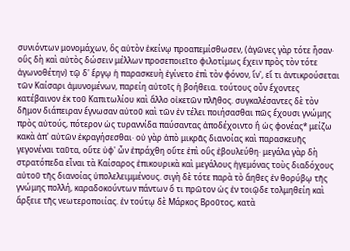συνιόντων μονομάχων, ὃς αὑτὸν ἐκείνῳ προαπεμίσθωσεν, (ἀγῶνες γὰρ τότε ἦσαν· οὓς δὴ καὶ αὐτὸς δώσειν μέλλων προσεποιεῖτο φιλοτίμως ἔχειν πρὸς τὸν τότε ἀγωνοθέτην) τῷ δ' ἔργῳ ἡ παρασκευὴ ἐγίνετο ἐπὶ τὸν φόνον, ἵν', εἴ τι ἀντικρούσεται τῶν Καίσαρι ἀμυνομένων, παρείη αὐτοῖς ἡ βοήθεια. τούτους οὖν ἔχοντες κατέβαινον ἐκ τοῦ Καπιτωλίου καὶ ἄλλο οἰκετῶν πλῆθος. συγκαλέσαντες δὲ τὸν δῆμον διάπειραν ἔγνωσαν αὐτοῦ καὶ τῶν ἐν τέλει ποιήσασθαι πῶς ἔχουσι γνώμης πρὸς αὐτούς, πότερον ὡς τυραννίδα παύσαντας ἀποδέχοιντο ἢ ὡς φονέας* μείζω κακὰ ἀπ' αὐτῶν ἐκραγήσεσθαι· οὐ γὰρ ἀπὸ μικρᾶς διανοίας καὶ παρασκευῆς γεγονέναι ταῦτα, οὔτε ὑφ' ὧν ἐπράχθη οὔτε ἐπὶ οὓς ἐβουλεύθη· μεγάλα γὰρ δὴ στρατόπεδα εἶναι τὰ Καίσαρος ἐπικουρικὰ καὶ μεγάλους ἡγεμόνας τοὺς διαδόχους αὐτοῦ τῆς διανοίας ὑπολελειμμένους. σιγὴ δὲ τότε παρὰ τὸ ἄηθες ἐν θορύβῳ τῆς γνώμης πολλή, καραδοκούντων πάντων ὅ τι πρῶτον ὡς ἐν τοιῷδε τολμηθείη καὶ ἄρξειε τῆς νεωτεροποιίας. ἐν τούτῳ δὲ Μάρκος Βροῦτος, κατὰ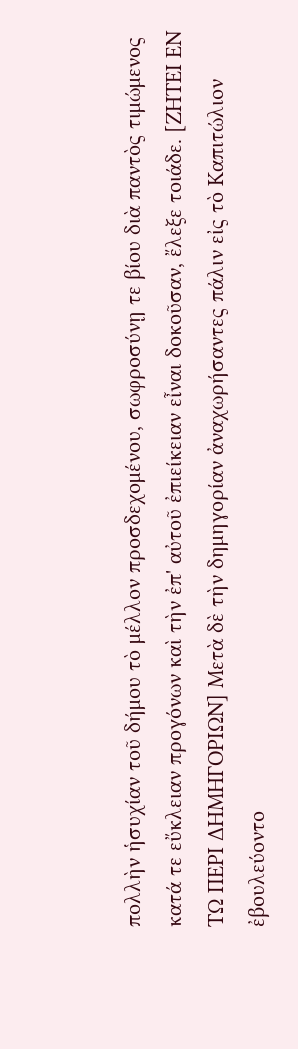πολλὴν ἡσυχίαν τοῦ δήμου τὸ μέλλον προσδεχομένου, σωφροσύνῃ τε βίου διὰ παντὸς τιμώμενος κατά τε εὔκλειαν προγόνων καὶ τὴν ἐπ' αὐτοῦ ἐπιείκειαν εἶναι δοκοῦσαν, ἔλεξε τοιάδε. [ΖΗΤΕΙ ΕΝ ΤΩ ΠΕΡΙ ΔΗΜΗΓΟΡΙΩΝ] Μετὰ δὲ τὴν δημηγορίαν ἀναχωρήσαντες πάλιν εἰς τὸ Καπιτώλιον ἐβουλεύοντο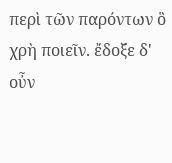περὶ τῶν παρόντων ὃ χρὴ ποιεῖν. ἔδοξε δ' οὖν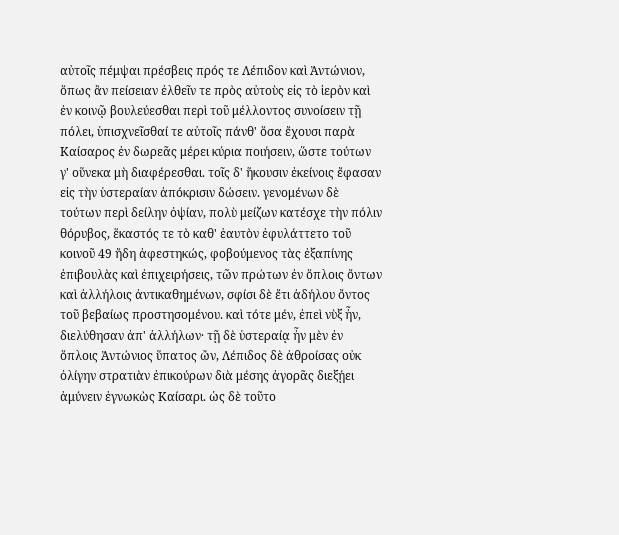αὐτοῖς πέμψαι πρέσβεις πρός τε Λέπιδον καὶ Ἀντώνιον, ὅπως ἂν πείσειαν ἐλθεῖν τε πρὸς αὐτοὺς εἰς τὸ ἱερὸν καὶ ἐν κοινῷ βουλεύεσθαι περὶ τοῦ μέλλοντος συνοίσειν τῇ πόλει, ὑπισχνεῖσθαί τε αὐτοῖς πάνθ' ὅσα ἔχουσι παρὰ Καίσαρος ἐν δωρεᾶς μέρει κύρια ποιήσειν, ὥστε τούτων γ' οὕνεκα μὴ διαφέρεσθαι. τοῖς δ' ἥκουσιν ἐκείνοις ἔφασαν εἰς τὴν ὑστεραίαν ἀπόκρισιν δώσειν. γενομένων δὲ τούτων περὶ δείλην ὀψίαν, πολὺ μείζων κατέσχε τὴν πόλιν θόρυβος, ἕκαστός τε τὸ καθ' ἑαυτὸν ἐφυλάττετο τοῦ κοινοῦ 49 ἤδη ἀφεστηκώς, φοβούμενος τὰς ἐξαπίνης ἐπιβουλὰς καὶ ἐπιχειρήσεις, τῶν πρώτων ἐν ὅπλοις ὄντων καὶ ἀλλήλοις ἀντικαθημένων, σφίσι δὲ ἔτι ἀδήλου ὄντος τοῦ βεβαίως προστησομένου. καὶ τότε μέν, ἐπεὶ νὺξ ἦν, διελύθησαν ἀπ' ἀλλήλων· τῇ δὲ ὑστεραίᾳ ἦν μὲν ἐν ὅπλοις Ἀντώνιος ὕπατος ὤν, Λέπιδος δὲ ἀθροίσας οὐκ ὀλίγην στρατιὰν ἐπικούρων διὰ μέσης ἀγορᾶς διεξῄει ἀμύνειν ἐγνωκὼς Καίσαρι. ὡς δὲ τοῦτο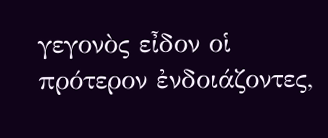γεγονὸς εἶδον οἱ πρότερον ἐνδοιάζοντες,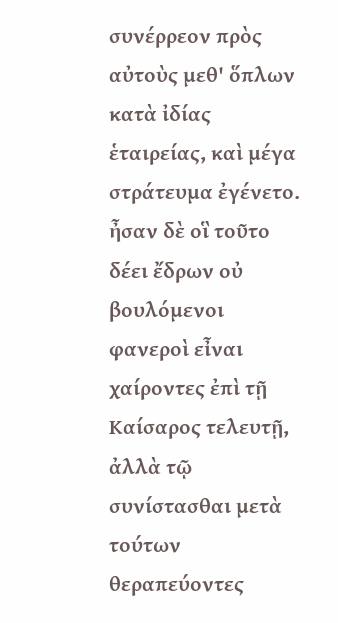συνέρρεον πρὸς αὐτοὺς μεθ' ὅπλων κατὰ ἰδίας ἑταιρείας, καὶ μέγα στράτευμα ἐγένετο. ἦσαν δὲ οἳ τοῦτο δέει ἔδρων οὐ βουλόμενοι φανεροὶ εἶναι χαίροντες ἐπὶ τῇ Καίσαρος τελευτῇ, ἀλλὰ τῷ συνίστασθαι μετὰ τούτων θεραπεύοντες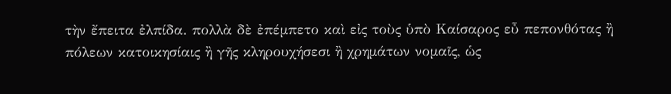τὴν ἔπειτα ἐλπίδα. πολλὰ δὲ ἐπέμπετο καὶ εἰς τοὺς ὑπὸ Καίσαρος εὖ πεπονθότας ἢ πόλεων κατοικησίαις ἢ γῆς κληρουχήσεσι ἢ χρημάτων νομαῖς, ὡς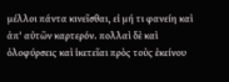μέλλοι πάντα κινεῖσθαι, εἰ μή τι φανείη καὶ ἀπ' αὐτῶν καρτερόν. πολλαὶ δὲ καὶ ὀλοφύρσεις καὶ ἱκετεῖαι πρὸς τοὺς ἐκείνου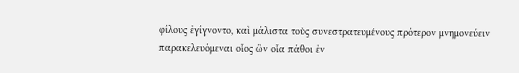φίλους ἐγίγνοντο, καὶ μάλιστα τοὺς συνεστρατευμένους πρότερον μνημονεύειν παρακελευόμεναι οἷος ὢν οἷα πάθοι ἐν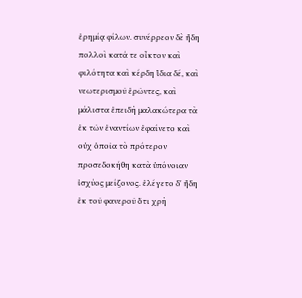ἐρημίᾳ φίλων. συνέρρεον δὲ ἤδη πολλοὶ κατά τε οἶκτον καὶ φιλότητα καὶ κέρδη ἴδια δέ, καὶ νεωτερισμοῦ ἐρῶντες, καὶ μάλιστα ἐπειδὴ μαλακώτερα τὰ ἐκ τῶν ἐναντίων ἐφαίνετο καὶ οὐχ ὁποῖα τὸ πρότερον προσεδοκήθη κατὰ ὑπόνοιαν ἰσχύος μείζονος. ἐλέγετο δ' ἤδη ἐκ τοῦ φανεροῦ ὅτι χρὴ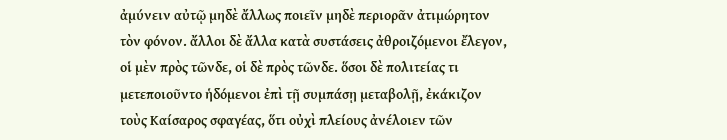ἀμύνειν αὐτῷ μηδὲ ἄλλως ποιεῖν μηδὲ περιορᾶν ἀτιμώρητον τὸν φόνον. ἄλλοι δὲ ἄλλα κατὰ συστάσεις ἀθροιζόμενοι ἔλεγον, οἱ μὲν πρὸς τῶνδε, οἱ δὲ πρὸς τῶνδε. ὅσοι δὲ πολιτείας τι μετεποιοῦντο ἡδόμενοι ἐπὶ τῇ συμπάσῃ μεταβολῇ, ἐκάκιζον τοὺς Καίσαρος σφαγέας, ὅτι οὐχὶ πλείους ἀνέλοιεν τῶν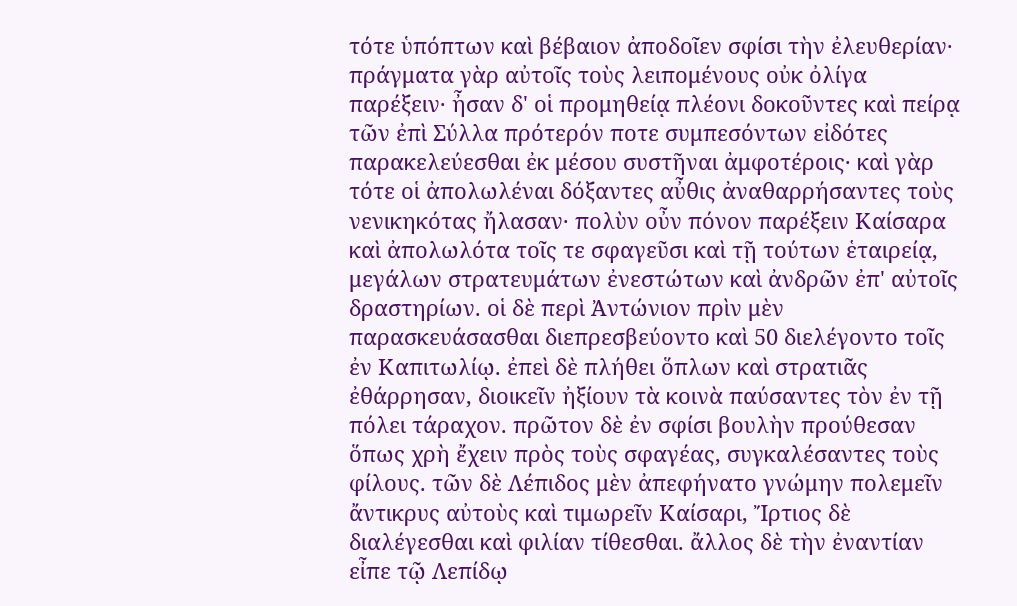τότε ὑπόπτων καὶ βέβαιον ἀποδοῖεν σφίσι τὴν ἐλευθερίαν· πράγματα γὰρ αὐτοῖς τοὺς λειπομένους οὐκ ὀλίγα παρέξειν· ἦσαν δ' οἱ προμηθείᾳ πλέονι δοκοῦντες καὶ πείρᾳ τῶν ἐπὶ Σύλλα πρότερόν ποτε συμπεσόντων εἰδότες παρακελεύεσθαι ἐκ μέσου συστῆναι ἀμφοτέροις· καὶ γὰρ τότε οἱ ἀπολωλέναι δόξαντες αὖθις ἀναθαρρήσαντες τοὺς νενικηκότας ἤλασαν· πολὺν οὖν πόνον παρέξειν Καίσαρα καὶ ἀπολωλότα τοῖς τε σφαγεῦσι καὶ τῇ τούτων ἑταιρείᾳ, μεγάλων στρατευμάτων ἐνεστώτων καὶ ἀνδρῶν ἐπ' αὐτοῖς δραστηρίων. οἱ δὲ περὶ Ἀντώνιον πρὶν μὲν παρασκευάσασθαι διεπρεσβεύοντο καὶ 50 διελέγοντο τοῖς ἐν Καπιτωλίῳ. ἐπεὶ δὲ πλήθει ὅπλων καὶ στρατιᾶς ἐθάρρησαν, διοικεῖν ἠξίουν τὰ κοινὰ παύσαντες τὸν ἐν τῇ πόλει τάραχον. πρῶτον δὲ ἐν σφίσι βουλὴν προύθεσαν ὅπως χρὴ ἔχειν πρὸς τοὺς σφαγέας, συγκαλέσαντες τοὺς φίλους. τῶν δὲ Λέπιδος μὲν ἀπεφήνατο γνώμην πολεμεῖν ἄντικρυς αὐτοὺς καὶ τιμωρεῖν Καίσαρι, Ἴρτιος δὲ διαλέγεσθαι καὶ φιλίαν τίθεσθαι. ἄλλος δὲ τὴν ἐναντίαν εἶπε τῷ Λεπίδῳ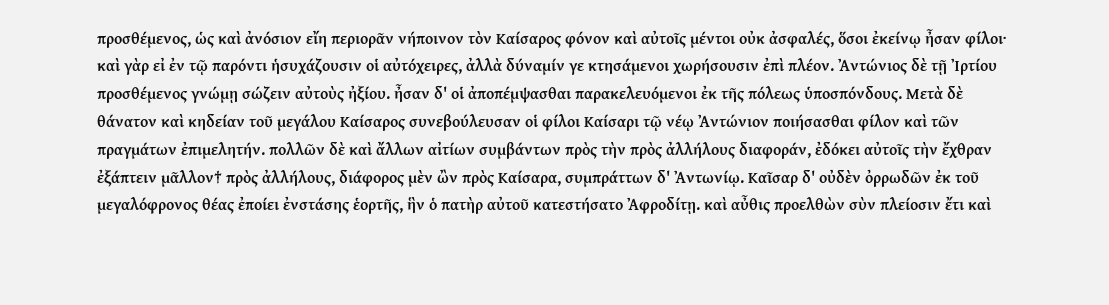προσθέμενος, ὡς καὶ ἀνόσιον εἴη περιορᾶν νήποινον τὸν Καίσαρος φόνον καὶ αὐτοῖς μέντοι οὐκ ἀσφαλές, ὅσοι ἐκείνῳ ἦσαν φίλοι· καὶ γὰρ εἰ ἐν τῷ παρόντι ἡσυχάζουσιν οἱ αὐτόχειρες, ἀλλὰ δύναμίν γε κτησάμενοι χωρήσουσιν ἐπὶ πλέον. Ἀντώνιος δὲ τῇ Ἰρτίου προσθέμενος γνώμῃ σώζειν αὐτοὺς ἠξίου. ἦσαν δ' οἱ ἀποπέμψασθαι παρακελευόμενοι ἐκ τῆς πόλεως ὑποσπόνδους. Μετὰ δὲ θάνατον καὶ κηδείαν τοῦ μεγάλου Καίσαρος συνεβούλευσαν οἱ φίλοι Καίσαρι τῷ νέῳ Ἀντώνιον ποιήσασθαι φίλον καὶ τῶν πραγμάτων ἐπιμελητήν. πολλῶν δὲ καὶ ἄλλων αἰτίων συμβάντων πρὸς τὴν πρὸς ἀλλήλους διαφοράν, ἐδόκει αὐτοῖς τὴν ἔχθραν ἐξάπτειν μᾶλλον† πρὸς ἀλλήλους, διάφορος μὲν ὢν πρὸς Καίσαρα, συμπράττων δ' Ἀντωνίῳ. Καῖσαρ δ' οὐδὲν ὀρρωδῶν ἐκ τοῦ μεγαλόφρονος θέας ἐποίει ἐνστάσης ἑορτῆς, ἣν ὁ πατὴρ αὐτοῦ κατεστήσατο Ἀφροδίτῃ. καὶ αὖθις προελθὼν σὺν πλείοσιν ἔτι καὶ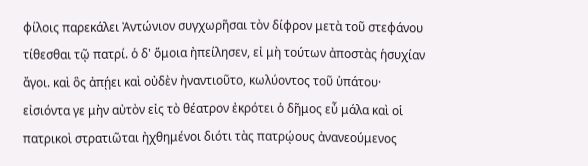φίλοις παρεκάλει Ἀντώνιον συγχωρῆσαι τὸν δίφρον μετὰ τοῦ στεφάνου τίθεσθαι τῷ πατρί. ὁ δ' ὅμοια ἠπείλησεν, εἰ μὴ τούτων ἀποστὰς ἡσυχίαν ἄγοι. καὶ ὃς ἀπῄει καὶ οὐδὲν ἠναντιοῦτο, κωλύοντος τοῦ ὑπάτου· εἰσιόντα γε μὴν αὐτὸν εἰς τὸ θέατρον ἐκρότει ὁ δῆμος εὖ μάλα καὶ οἱ πατρικοὶ στρατιῶται ἠχθημένοι διότι τὰς πατρῴους ἀνανεούμενος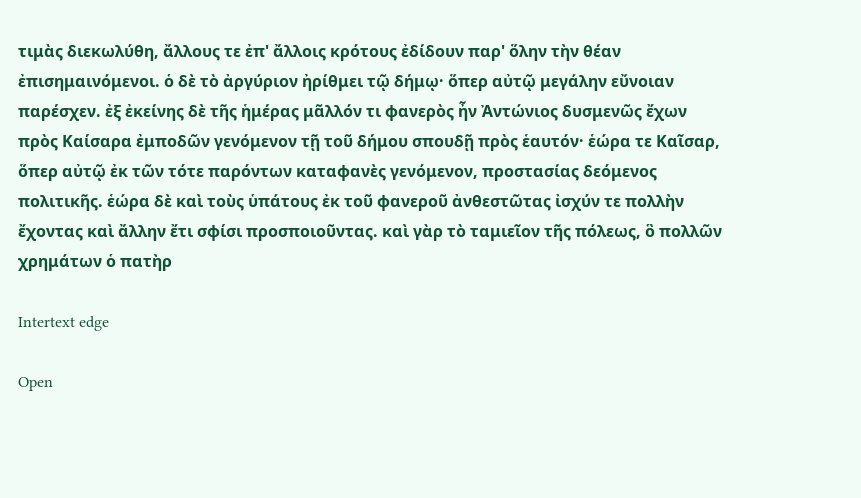τιμὰς διεκωλύθη, ἄλλους τε ἐπ' ἄλλοις κρότους ἐδίδουν παρ' ὅλην τὴν θέαν ἐπισημαινόμενοι. ὁ δὲ τὸ ἀργύριον ἠρίθμει τῷ δήμῳ· ὅπερ αὐτῷ μεγάλην εὔνοιαν παρέσχεν. ἐξ ἐκείνης δὲ τῆς ἡμέρας μᾶλλόν τι φανερὸς ἦν Ἀντώνιος δυσμενῶς ἔχων πρὸς Καίσαρα ἐμποδῶν γενόμενον τῇ τοῦ δήμου σπουδῇ πρὸς ἑαυτόν· ἑώρα τε Καῖσαρ, ὅπερ αὐτῷ ἐκ τῶν τότε παρόντων καταφανὲς γενόμενον, προστασίας δεόμενος πολιτικῆς. ἑώρα δὲ καὶ τοὺς ὑπάτους ἐκ τοῦ φανεροῦ ἀνθεστῶτας ἰσχύν τε πολλὴν ἔχοντας καὶ ἄλλην ἔτι σφίσι προσποιοῦντας. καὶ γὰρ τὸ ταμιεῖον τῆς πόλεως, ὃ πολλῶν χρημάτων ὁ πατὴρ

Intertext edge

Open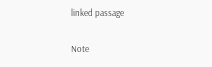linked passage

Note